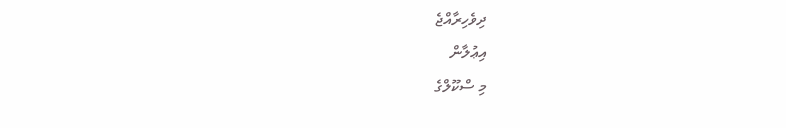ދިވެހިރާއްޖެ
އިޢުލާން
މި ސްކޫލްގެ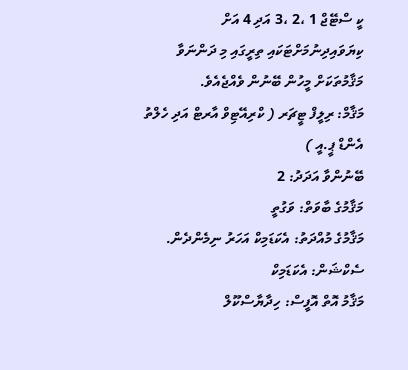ކީ ސްޓޭޖް 1 ،2 ،3 އަދި 4 އަށް ކިޔަވައިދިނުމަށްޓަކައި ތިރީގައި މި ދަންނަވާ މަޤާމުތަކަށް މީހުން ބޭނުން ވެއްޖެއެވެ.
މަޤާމް: ރިލީފް ޓީޗަރ ( ކްރިއޭޓިވް އާރޓް އަދި ހެލްތު އެންޑް ޕީ.އީ )
ބޭނުންވާ އަދަދު: 2
މަޤާމުގެ ބާވަތް: ވަގުތީ
މަޤާމުގެ މުއްދަތު: އެކަޑަމިކް އަހަރު ނިމެންދެން.
ސެކްޝަން: އެކަޑަމިކް
މަޤާމު އޮތް އޮފީސް: ހިދާޔާސްކޫލް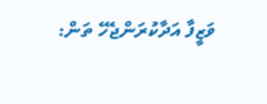ވަޒީފާ އަދާކުރަންޖެހޭ ތަން: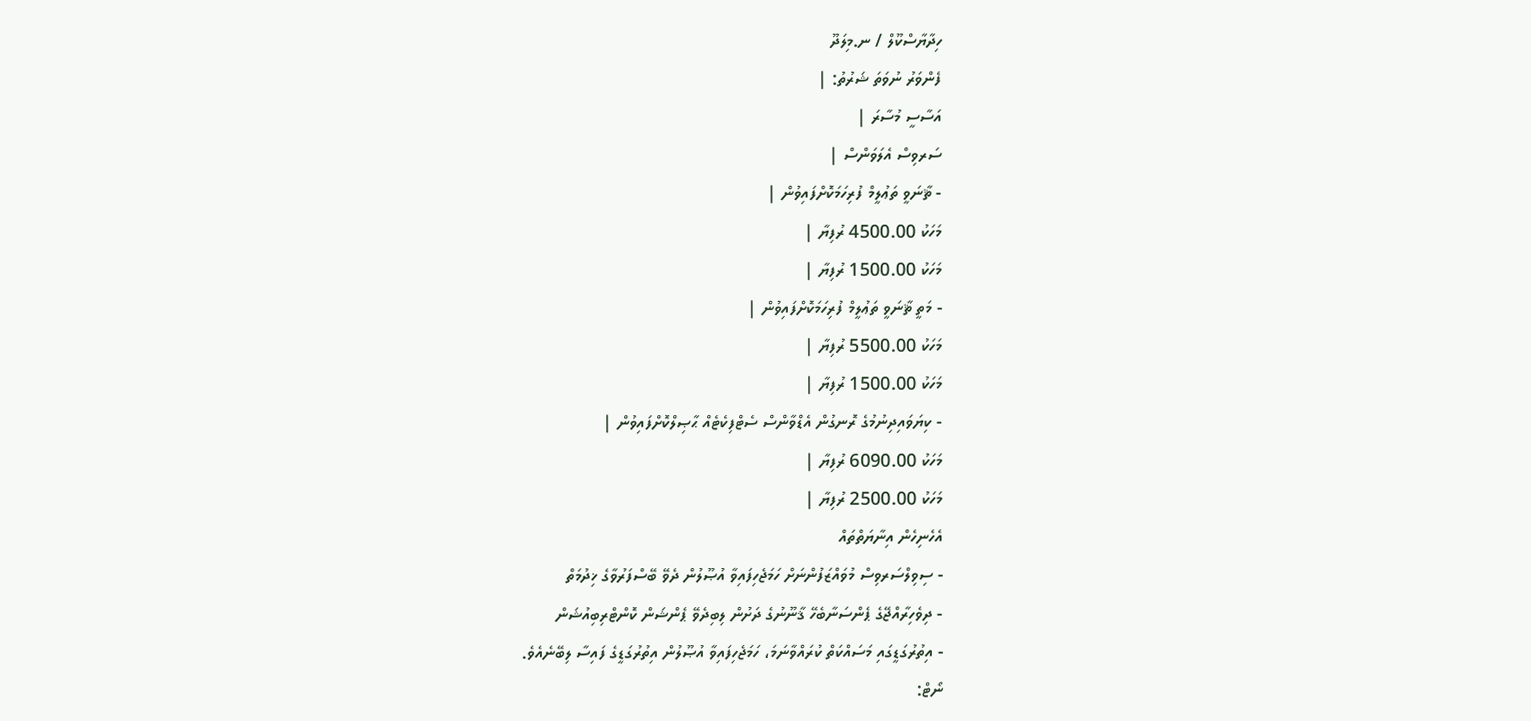ހިދާޔާސްކޫލް / ނ.މިލަދޫ
ފެންވަރު ނުވަތަ ޝަރުތު: |
އަސާސީ މުސާރަ |
ސަރވިސް އެލަވަންސް |
- ޘާނަވީ ތަޢުލީމް ފުރިހަމަކޮށްފައިވުން |
މަހަކު 4500.00 ރުފިޔާ |
މަހަކު 1500.00 ރުފިޔާ |
- މަތީ ޘާނަވީ ތަޢުލީމް ފުރިހަމަކޮށްފައިވުން |
މަހަކު 5500.00 ރުފިޔާ |
މަހަކު 1500.00 ރުފިޔާ |
- ކިޔަވައިދިނުމުގެ ރޮނގުން އެޑްވާންސް ސެޓްފިކެޓެއް ޙާޞިލްކޮށްފައިވުން |
މަހަކު 6090.00 ރުފިޔާ |
މަހަކު 2500.00 ރުފިޔާ |
އެހެނިހެން އިނާޔަތްތައް
- ސިވިލްސަރވިސް މުވައްޒަފުންނަށް ހަމަޖެހިފައިވާ އުޞޫލުން ދެވޭ ބޭސްފަރުވާގެ ޚިދުމަތް
- ދިވެހިރާއްޖޭގެ ޕެންސަނާބެހޭ ޤާނޫނުގެ ދަށުން ލިބިދެވޭ ޕެންޝަން ކޮންޓްރިބިއުޝަން
- އިތުރުގަޑީގައި މަސައްކަތް ކުރައްވާނަމަ، ހަމަޖެހިފައިވާ އުޞޫލުން އިތުރުގަޑީގެ ފައިސާ ލިބޭނެއެވެ.
ނޯޓް: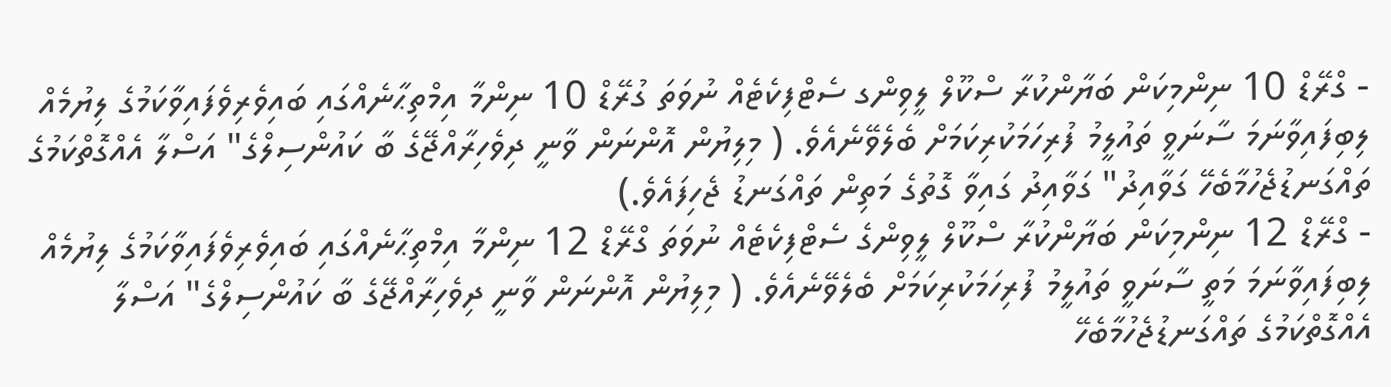- ގްރޭޑް 10 ނިންމިކަން ބަޔާންކުރާ ސްކޫލް ލީވިންގ ސެޓްފިކެޓެއް ނުވަތަ ގުރޭޑް 10 ނިންމާ އިމްތިޙާނެއްގައި ބައިވެރިވެފައިވާކަމުގެ ލިޔުމެއް ލިބިފައިވާނަމަ ސާނަވީ ތައުލީމު ފުރިހަމަކުރިކަމަށް ބެލެވޭނެއެވެ. ( މިލިޔުން އޮންނަން ވާނީ ދިވެހިރާއްޖޭގެ ބާ ކައުންސިލްގެ" އަސްލާ އެއްގޮތްކަމުގެ ތައްގަނޑުޖެހުމާބެހޭ ގަވާއިދު" ގަވާއިދު ގައިވާ ގޮތުގެ މަތިން ތައްގަނޑު ޖެހިފައެވެ.)
- ގްރޭޑް 12 ނިންމިކަން ބަޔާންކުރާ ސްކޫލް ލީވިންގެ ސެޓްފިކެޓެއް ނުވަތަ ގްރޭޑް 12 ނިންމާ އިމްތިޙާނެއްގައި ބައިވެރިވެފައިވާކަމުގެ ލިޔުމެއް ލިބިފައިވާނަމަ މަތީ ސާނަވީ ތައުލީމު ފުރިހަމަކުރިކަމަށް ބެލެވޭނެއެވެ. ( މިލިޔުން އޮންނަން ވާނީ ދިވެހިރާއްޖޭގެ ބާ ކައުންސިލްގެ" އަސްލާ އެއްގޮތްކަމުގެ ތައްގަނޑުޖެހުމާބެހޭ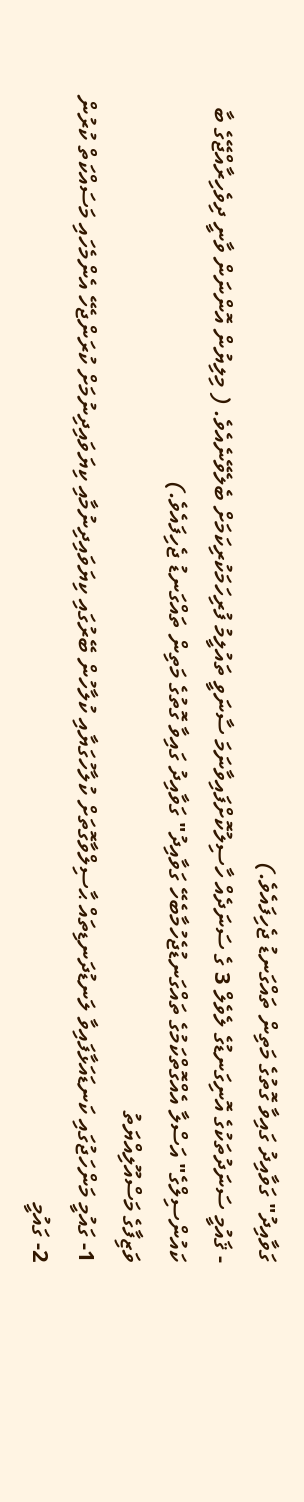ގަވާއިދު" ގަވާއިދު ގައިވާ ގޮތުގެ މަތިން ތައްގަނޑު ޖެހިފައެވެ.)
- ޤައުމީ ސަނަދުތަކުގެ އޮނިގަނޑުގެ ލެވެލް 3 ގެ ސަނަދެއް ހާސިލުކޮށްފައިވާނަމަ ސާނަވީ ތައުލީމު ފުރިހަމަކުރިކަމަށް ބެލެވޭނެއެވެ. ( މިލިޔުން އޮންނަން ވާނީ ދިވެހިރާއްޖޭގެ ބާ ކައުންސިލްގެ" އަސްލާ އެއްގޮތްކަމުގެ ތައްގަނޑުޖެހުމާބެހޭ ގަވާއިދު" ގަވާއިދު ގައިވާ ގޮތުގެ މަތިން ތައްގަނޑު ޖެހިފައެވެ.)
ވަޒިފާގެ މަސްއޫލިއްޔަތު
1- ގައުމީ މަންހަޖުގައި ކަނޑައަޅާފައިވާ ލަނޑުދަނޑިތައް ޙާސިލްވާގޮތަށް ކުލާހުގަޔާއި ކުލާހުން ބޭރުގައި ކިޔަވައިދިނުމާއި ކިޔަވައިދިނުމަށް ކުރަންޖެހޭ އެންމެހައި މަސައްކަތް ކުރުން
2- ގައުމީ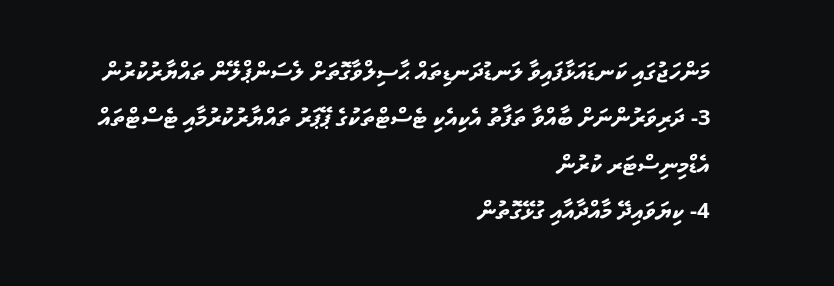މަންހަޖުގައި ކަނޑައަޅާފައިވާ ލަނޑުދަނޑިތައް ޙާސިލްވާގޮތަށް ލެސަންޕްލޭން ތައްޔާރުކުރުން
3- ދަރިވަރުންނަށް ބާއްވާ ތަފާތު އެކިއެކި ޓެސްޓްތަކުގެ ޕޭޕަރު ތައްޔާރުކުރުމާއި ޓެސްޓްތައް އެޑްމިނިސްޓަރ ކުރުން
4- ކިޔަވައިދޭ މާއްދާއާއި ގުޅޭގޮތުން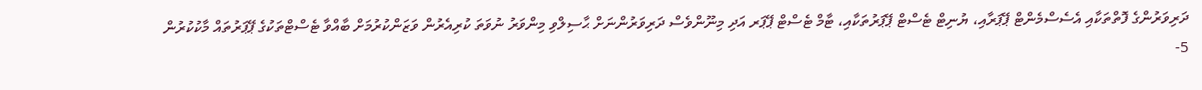ދަރިވަރުންގެ ފޮތްތަކާއި އެސެސްމެންޓް ޕޭޕަރާއި، ޔުނިޓް ޓެސްޓް ޕޭޕަރުތަކާއި، ޓާމް ޓެސްޓް ޕޭޕަރ އަދި މިނޫންވެސް ދަރިވަރުންނަށް ޙާސިލްވި މިންވަރު ނުވަތަ ކުރިއެރުން ވަޒަންކުރުމަށް ބާއްވާ ޓެސްޓްތަކުގެ ޕޭޕަރުތައް މާކުކުރުން
5-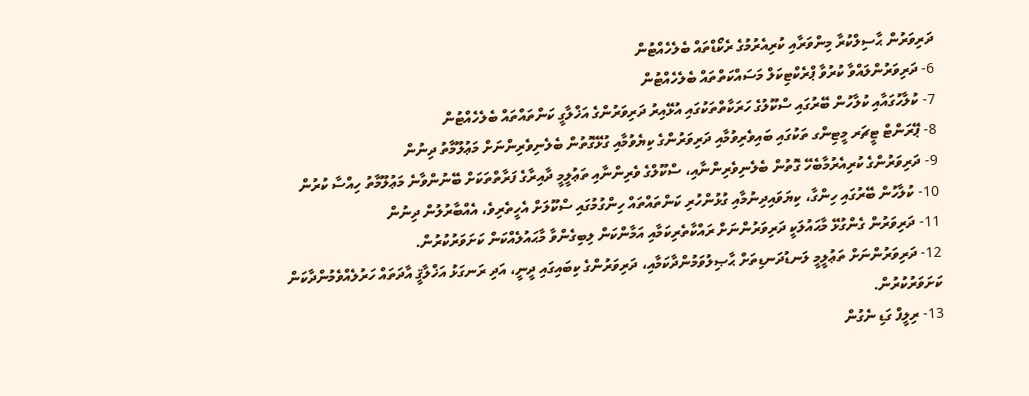ދަރިވަރުން ޙާސިލްކުރާ މިންވަރާއި ކުރިއެރުމުގެ ރެކޯޑްތައް ބެލެހެއްޓުން
6- ދަރިވަރުންލައްވާ ކުރުވާ ޕްރެކްޓިކަލް މަސައްކަތްތައް ބެލެހެއްޓުން
7- ކުލާހުގައާއި ކުލާހުން ބޭރުގައި ސްކޫލުގެ ހަރަކާތްތަކުގައި އުޅޭއިރު ދަރިވަރުންގެ އަޚްލާގީ ކަންތައްތައް ބެލެހެއްޓުން
8- ޕޭރަންޓް ޓީޗަރ މީޓިންގ ތަކުގައި ބައިވެރިވުމާއި ދަރިވަރުންގެ ކިޔެވުމާއި ގުޅޭގޮތުން ބެލެނިވެރިންނަށް މަޢުލޫމާތު ދިނުން
9- ދަރިވަރުންގެ ކުރިއެރުމާބެހޭ ގޮތުން ބެލެނިވެރިންނާއި، ސްކޫލްގެ ވެރިންނާއި ތަޢުލީމީ ދާއިރާގެ ފަރާތްތަކަށް ބޭނުންވާނެ މަޢުލޫމާތު ހިއްސާ ކުރުން
10- ކުލާހުން ބޭރުގައި ހިންގާ، ކިޔަވައިދިނުމާއި ގުޅުންހުރި ކަންތައްތައް ހިންގުމުގައި ސްކޫލަށް އެހީތެރިވެ، އެއްބާރުލުން ދިނުން
11- ދަރިވަރުން ގެންގުޅޭ މާޙައުލަކީ ދަރިވަރުންނަށް ރައްކާތެރިކަމާއި އަމާންކަން ލިބިގެންވާ މާޙައުލެއްކަން ކަށަވަރުކުރުން.
12- ދަރިވަރުންނަށް ތަޢުލީމީ ލަނޑުދަނޑިތަށް ޙާޞިލުވަމުންދާކަމާއި، ދަރިވަރުންގެ ކިބައިގައި ދީނީ، އަދި ރަނގަޅު އަޚްލާޤީ އާދަތައް ހަރުލެއްވެމުންދާކަން ކަށަވަރުކުރުން.
13- ރިލީފް ގަޑި ނެގުން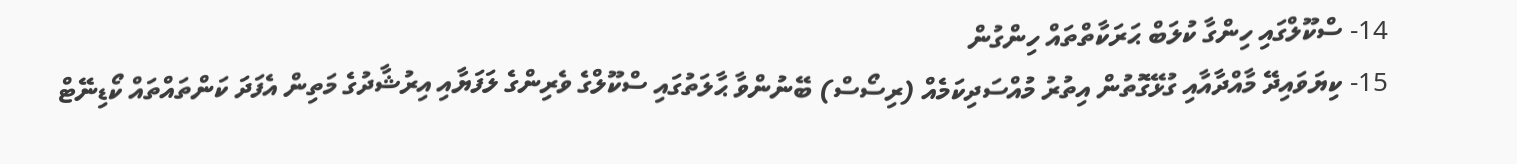14- ސްކޫލްގައި ހިންގާ ކުލަބް ޙަރަކާތްތައް ހިންގުން
15- ކިޔަވައިދޭ މާއްދާއާއި ގުޅޭގޮތުން އިތުރު މުއްސަދިކަމެއް (ރިސޯސް) ބޭނުންވާ ޙާލަތުގައި ސްކޫލްގެ ވެރިންގެ ލަފަޔާއި އިރުޝާދުގެ މަތިން އެފަދަ ކަންތައްތައް ކޯޑިނޭޓް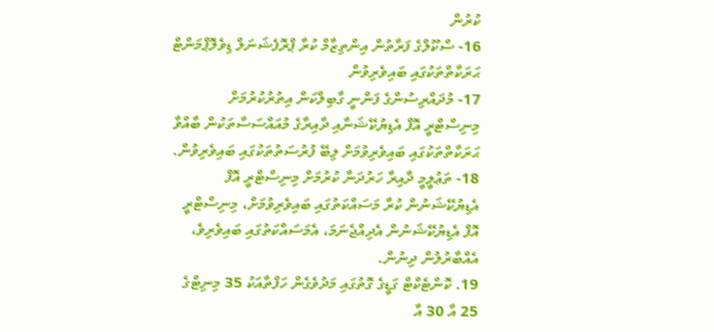ކުރުން
16- ސްކޫލްގެ ފަރާތުން އިންތިޒާމް ކުރާ ޕްރޮފެޝަނަލް ޑިވެލޮޕްމަންޓް ޙަރަކާތްތަކުގައި ބައިވެރިވުން
17- މުދައްރިސުންގެ ފަންނީ ގާބިލްކަން އިތުރުކުރުމަށް މިނިސްޓްރީ އޮފް އެޑިޔުކޭޝަނާއި ދާއިރާގެ މުއައްސަސާތަކުން ބާއްވާ ޙަރަކާތްތަކުގައި ބައިވެރިވުމަށް ލިބޭ ފުރުސަތުތަކުގައި ބައިވެރިވުން.
18- ތަޢުލީމީ ދާއިރާ ހަރުދަނާ ކުރުމަށް މިނިސްޓްރީ އޮފް އެޑިޔުކޭޝަނުން ކުރާ މަސައްކަތުގައި ބައިވެރިވުމަށް، މިނިސްޓްރީ އޮފް އެޑިޔުކޭޝަނުން އެދިއްޖެނަމަ، އެމަސައްކަތުގައި ބައިވެރިވެ، އެއްބާރުލުން ދިނުން.
19. ކޮންޓެކްޓް ގަޑީގެ ގޮތުގައި މަދުވެގެން ހަފްތާއަކު 35 މިނިޓްގެ 25 އާ 30 އާ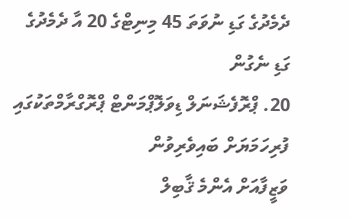ދެމެދުގެ ގަޑި ނުވަތަ 45 މިނިޓްގެ 20 އާ ދެމެދުގެ ގަޑި ނެގުން
20. ޕްރޮފެޝަނަލް ޑިވަލޮޕްމަންޓް ޕްރޮގްރާމްތަކުގައި ފުރިހަމަޔަށް ބައިވެރިވުން
ވަޒީފާއަށް އެންމެ ޤާބިލް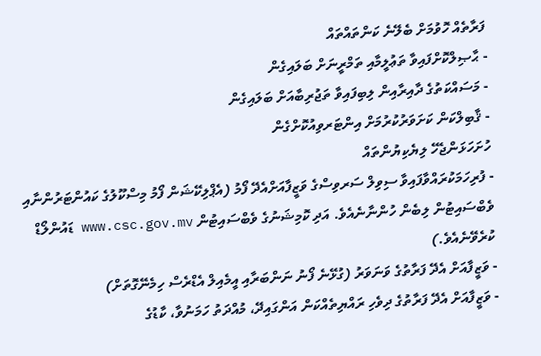ފަރާތެއް ހޮވުމަށް ބެލޭނެ ކަންތައްތައް
- ޙާޞިލްކޮށްފައިވާ ތަޢުލީމާއި ތަމްރީނަށް ބަލައިގެން
- މަސައްކަތުގެ ދާއިރާއިން ލިބިފައިވާ ތަޖުރިބާއަށް ބަލައިގެން
- ޤާބިލްކަން ކަށަވަރުކުރުމަށް އިންޓަރވިއުކޮށްގެން
ހުށަހަޅަންޖެހޭ ލިޔެކިޔުންތައް
- ފުރިހަމަކުރައްވާފައިވާ ސިވިލް ސަރވިސްގެ ވަޒީފާއަށްއެދޭ ފޯމު (އެޕްލިކޭޝަން ފޯމު މިސްކޫލުގެ ކައުންޓަރުންނާއި ވެބްސައިޓުން ލިބެން ހުންނާނެއެވެ. އަދި ކޮމިޝަނުގެ ވެބްސައިޓުން www.csc.gov.mv ޑައުންލޯޑް ކުރެވޭނެއެވެ.)
- ވަޒީފާއަށް އެދޭ ފަރާތުގެ ވަނަވަރު (ގުޅޭނެ ފޯނު ނަންބަރާއި އީމެއިލް އެޑްރެސް ހިމެނޭގޮތަށް)
- ވަޒީފާއަށް އެދޭ ފަރާތުގެ ދިވެހި ރައްޔިތެއްކަން އަންގައިދޭ، މުއްދަތު ހަމަނުވާ، ކާޑުގެ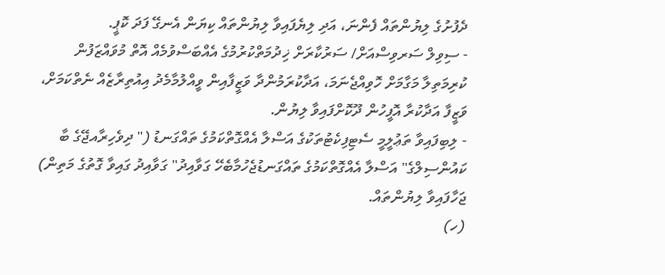ދެފުށުގެ ލިޔުންތައް ފެންނަ، އަދި ލިޔެފައިވާ ލިޔުންތައް ކިޔަން އެނގޭ ފަދަ ކޮޕީ.
- ސިވިލް ސަރވިސްއަށް/ ސަރުކާރަށް ޚިދުމަތްކުރުމުގެ އެއްބަސްވުމެއް އޮތް މުވައްޒަފުން ކުރިމަތިލާ މަގާމަށް ހޮވިއްޖެނަމަ، އަދާކުރަމުންދާ ވަޒީފާއިން ވީއްލުމާމެދު އިއުތިރާޒެއް ނެތްކަމަށް، ވަޒީފާ އަދާކުރާ އޮފީހުން ދޫކޮށްފައިވާ ލިޔުން.
- ލިބިފައިވާ ތަޢުލީމީ ސެޓިފިކެޓުތަކުގެ އަސްލާ އެއްގޮތްކަމުގެ ތައްގަނޑު (" ދިވެހިރާއޖޭގެ ބާ ކައުންސިލްގެ" އަސްލާ އެއްގޮތްކަމުގެ ތައްގަނޑުޖެހުމާބެހޭ ގަވާއިދު" ގަވާއިދު ގައިވާ ގޮތުގެ މަތިން) ޖަހާފައިވާ ލިޔުންތައް.
(ހ)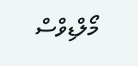މޯލްޑިވްސް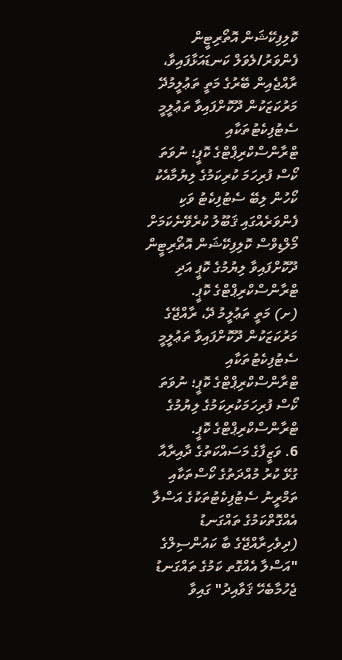ކޮލިފިކޭޝަން އޮތޯރިޓީން ފެންވަރު/ލެވަލް ކަނޑައަޅާފައިވާ، ރާއްޖެއިން ބޭރުގެ މަތީ ތަޢުލީމުދޭ މަރުކަޒަކުން ދޫކޮށްފައިވާ ތަޢުލީމީ ސެޓުފިކެޓުތަކާއި ޓްރާންސްކްރިޕްޓްގެ ކޮޕީ؛ ނުވަތަ ކޯސް ފުރިހަމަ ކުރިކަމުގެ ލިޔުމާއެކު ކޯހުން ލިބޭ ސެޓުފިކެޓު ވަކި ފެންވަރެއްގައި ޤަބޫލު ކުރެވޭނެކަމަށް މޯލްޑިވްސް ކޮލިފިކޭޝަން އޮތޯރިޓީން ދޫކޮށްފައިވާ ލިޔުމުގެ ކޮޕީ އަދި ޓްރާންސްކްރިޕްޓްގެ ކޮޕީ.
(ށ) މަތީ ތަޢުލީމު ދޭ، ރާއްޖޭގެ މަރުކަޒަކުން ދޫކޮށްފައިވާ ތަޢުލީމީ ސެޓުފިކެޓުތަކާއި ޓްރާންސްކްރިޕްޓްގެ ކޮޕީ؛ ނުވަތަ ކޯސް ފުރިހަމަކުރިކަމުގެ ލިޔުމުގެ ޓްރާންސްކްރިޕްޓްގެ ކޮޕީ.
6. ވަޒީފާގެ މަސައްކަތުގެ ދާއިރާއާ ގުޅޭ ކުރު މުއްދަތުގެ ކޯސްތަކާއި ތަމްރީނު ސެޓުފިކެޓުތަކުގެ އަސްލާ އެއްގޮތްކަމުގެ ތައްގަނޑު (ދިވެހިރާއްޖޭގެ ބާ ކައުންސިލްގެ "އަސްލާ އެއްގޮތ ކަމުގެ ތައްގަނޑު ޖެހުމާބެހޭ ޤަވާއިދު" ގައިވާ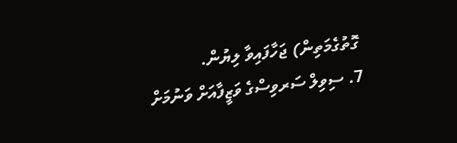ގޮތުގެމަތިން) ޖަހާފައިވާ ލިޔުން.
7. ސިވިލް ސަރވިސްގެ ވަޒީފާއަށް ވަނުމަށް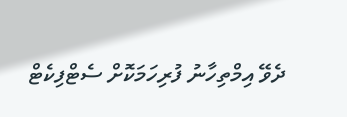ދެވޭ އިމްތިހާނު ފުރިހަމަކޮށް ސެޓްފިކެޓް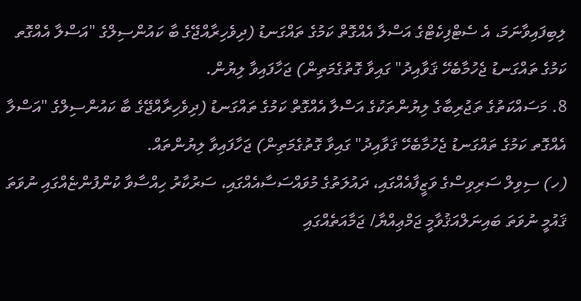ލިބިފައިވާނަމަ، އެ ސެޓްފިކެޓްގެ އަސްލާ އެއްގޮތް ކަމުގެ ތައްގަނޑު (ދިވެހިރާއްޖޭގެ ބާ ކައުންސިލްގެ "އަސްލާ އެއްގޮތ ކަމުގެ ތައްގަނޑު ޖެހުމާބެހޭ ޤަވާއިދު" ގައިވާ ގޮތުގެމަތިން) ޖަހާފައިވާ ލިޔުން.
8. މަސައްކަތުގެ ތަޖުރިބާގެ ލިޔުންތަކުގެ އަސްލާ އެއްގޮތް ކަމުގެ ތައްގަނޑު (ދިވެހިރާއްޖޭގެ ބާ ކައުންސިލްގެ "އަސްލާ އެއްގޮތ ކަމުގެ ތައްގަނޑު ޖެހުމާބެހޭ ޤަވާއިދު" ގައިވާ ގޮތުގެމަތިން) ޖަހާފައިވާ ލިޔުންތައް.
(ހ) ސިވިލް ސަރިވިސްގެ ވަޒީފާއެއްގައި، ދައުލަތުގެ މުވައްސަސާއެއްގައި، ސަރުކާރު ހިއްސާވާ ކުންފުންޏެއްގައި ނުވަތަ ޤައުމީ ނުވަތަ ބައިނަލްއަޤުވާމީ ޖަމްޢިއްޔާ/ ޖަމާއަތެއްގައި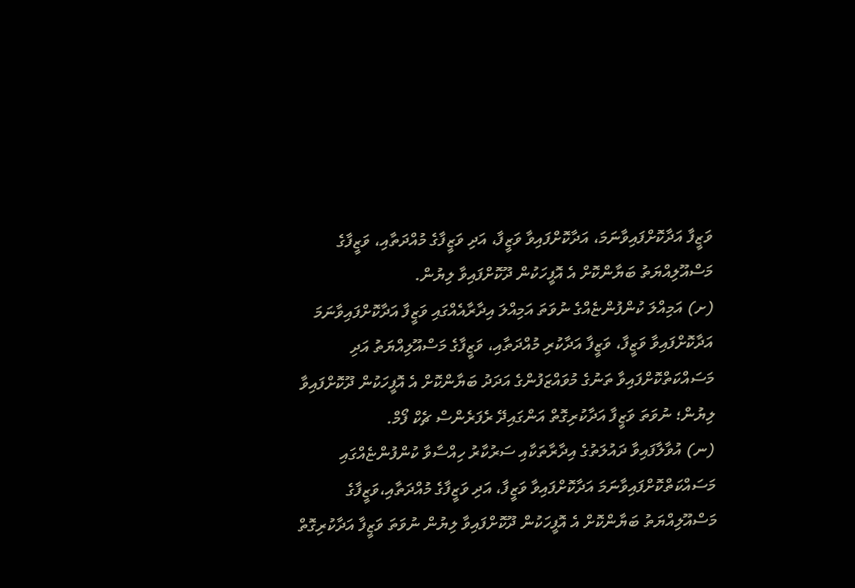ވަޒީފާ އަދާކޮށްފައިވާނަމަ، އަދާކޮށްފައިވާ ވަޒީފާ، އަދި ވަޒީފާގެ މުއްދަތާއި، ވަޒީފާގެ މަސްއޫލިއްޔަތު ބަޔާންކޮށް އެ އޮފީހަކުން ދޫކޮށްފައިވާ ލިޔުން.
(ށ) އަމިއްލަ ކުންފުންޏެއްގެ ނުވަތަ އަމިއްލަ އިދާރާއެއްގައި ވަޒީފާ އަދާކޮށްފައިވާނަމަ އަދާކޮށްފައިވާ ވަޒީފާ، ވަޒީފާ އަދާކުރި މުއްދަތާއި، ވަޒީފާގެ މަސްއޫލިއްޔަތު އަދި މަސައްކަތްކޮށްފައިވާ ތަނުގެ މުވައްޒަފުންގެ އަދަދު ބަޔާންކޮށް އެ އޮފީހަކުން ދޫކޮށްފައިވާ ލިޔުން؛ ނުވަތަ ވަޒީފާ އަދާކުރިގޮތް އަންގައިދޭ ރެފަރެންސް ޗެކް ފޯމް.
(ނ) އުވާލާފައިވާ ދައުލަތުގެ އިދާރާތަކާއި ސަރުކާރު ހިއްސާވާ ކުންފުންޏެއްގައި މަސައްކަތްކޮށްފައިވާނަމަ އަދާކޮށްފައިވާ ވަޒީފާ، އަދި ވަޒީފާގެ މުއްދަތާއި،ވަޒީފާގެ މަސްއޫލިއްޔަތު ބަޔާންކޮށް އެ އޮފީހަކުން ދޫކޮށްފައިވާ ލިޔުން ނުވަތަ ވަޒީފާ އަދާކުރިގޮތް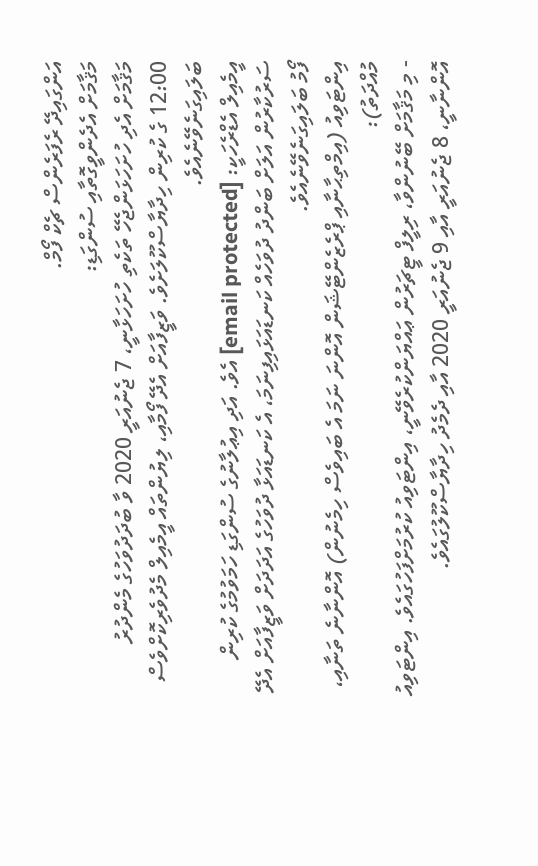އަންގައިދޭ ރެފަރެންސް ޗެކް ފޯމް.
މަޤާމަށް އެދެންވީގޮތާއި ސުންގަޑި:
މަޤާމަށް އެދި ހުށަހަޅަންޖެހޭ ތަކެތި ހުށަހަޅާނީ، 7 ޖެނުއަރީ 2020 ވާ ބުދަދުވަހުގެ މެންދުރު 12:00 ގެ ކުރިން ހިދާޔާސްކޫލަށެވެ. ވަޒީފާއަށް އެދޭ ފޯމާއި، ލިޔުންތައް އީމެއިލް މެދުވެރިކޮށްވެސް ބަލައިގަނެވޭނެއެވެ.
އީމެއިލް އެޑްރެހަކީ: [email protected] އެވެ. އަދި އިޢުލާނުގެ ސުންގަޑި ހަމަވުމުގެ ކުރިން ސަރުކާރުން އަލަށް ބަންދު ދުވަހެއް ކަނޑައަޅައިފިނަމަ، އެ ކަނޑައަޅާ ދުވަހުގެ އަދަދަށް ވަޒީފާއަށް އެދޭ ފޯމު ބަލައިގަނެވޭނެއެވެ.
އިންޓަވިއު (އިމްތިޙާނާއި ޕްރެޒެންޓޭޝަން އޮންނަ ނަމަ އެ ބައިވެސް ހިމެނުން) އޮންނާނެ ތަނާއި، މުއްދަތު):
- މި މަޤާމަށް ބޭނުންވާ، ރިލީފް ޓީޗަރުން ޢައްޔަންކުރެވޭނީ، އިންޓަވިއު ކުރުމަށްފަހުގައެވެ. އިންޓަވިއު އޮންނާނީ، 8 ޖެނުއަރީ އާއި 9 ޖެނުއަރީ 2020 އާއި ދެމެދު ހިދާޔާސްކޫލުގައެވެ.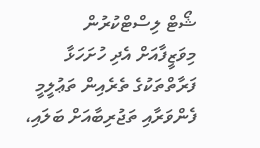ޝޯޓް ލިސްޓްކުރުން
މިވަޒީފާއަށް އެދި ހުށަހަޅާ ފަރާތްތަކުގެ ތެރެއިން ތަޢުލީމީ ފެންވަރާއި ތަޖުރިބާއަށް ބަލައި،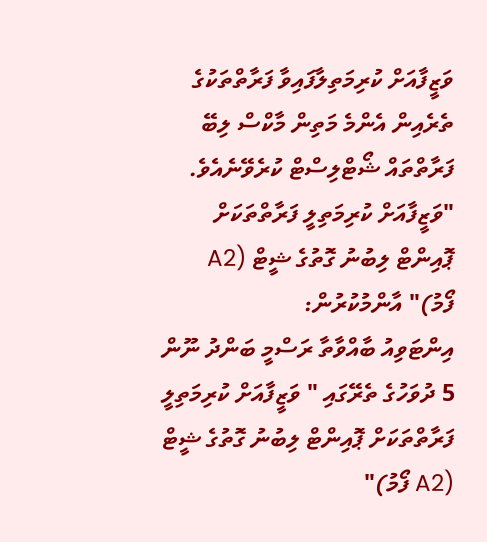ވަޒީފާއަށް ކުރިމަތިލާފައިވާ ފަރާތްތަކުގެ ތެރެއިން އެންމެ މަތިން މާކްސް ލިބޭ ފަރާތްތައް ޝޯޓްލިސްޓް ކުރެވޭނެއެވެ.
"ވަޒީފާއަށް ކުރިމަތިލީ ފަރާތްތަކަށް ޕޮއިންޓް ލިބުނު ގޮތުގެ ޝީޓް (A2 ފޯމު)" އާންމުކުރުން:
އިންޓަވިއު ބާއްވާތާ ރަސްމީ ބަންދު ނޫން 5 ދުވަހުގެ ތެރޭގައި " ވަޒީފާއަށް ކުރިމަތިލީ ފަރާތްތަކަށް ޕޮއިންޓް ލިބުނު ގޮތުގެ ޝީޓް (A2 ފޯމު)"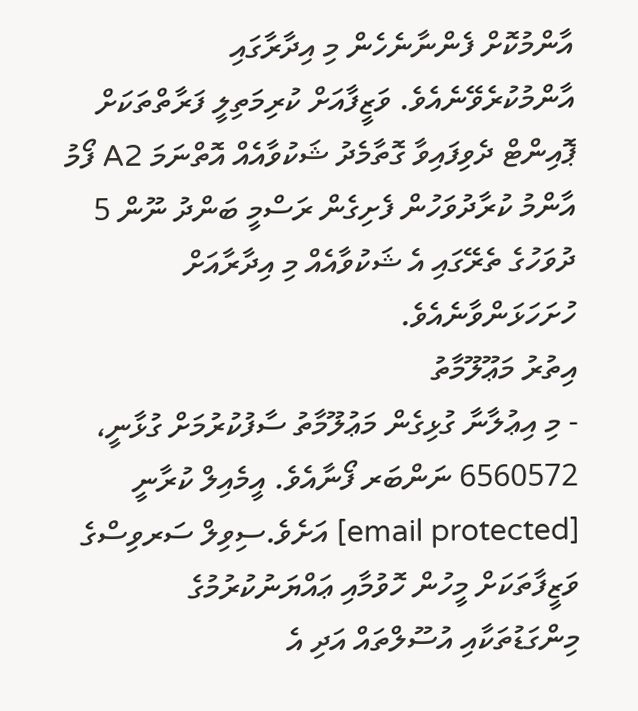އާންމުކޮށް ފެންނާނެހެން މި އިދާރާގައި އާންމުކުރެވޭނެއެވެ. ވަޒީފާއަށް ކުރިމަތިލީ ފަރާތްތަކަށް ޕޮއިންޓް ދެވިފައިވާ ގޮތާމެދު ޝަކުވާއެއް އޮތްނަމަ A2 ފޯމު އާންމު ކުރާދުވަހުން ފެށިގެން ރަސްމީ ބަންދު ނޫން 5 ދުވަހުގެ ތެރޭގައި އެ ޝަކުވާއެއް މި އިދާރާއަށް ހުށަހަޅަންވާނެއެވެ.
އިތުރު މަޢޫލޫމާތު
- މި އިޢުލާނާ ގުޅިގެން މަޢުލޫމާތު ސާފުކުރުމަށް ގުޅާނީ، 6560572 ނަންބަރ ފޯނާއެވެ. އީމެއިލް ކުރާނީ [email protected] އަށެވެ.ސިވިލް ސަރވިސްގެ ވަޒީފާތަކަށް މީހުން ހޮވުމާއި ޢައްޔަނުކުރުމުގެ މިންގަޑުތަކާއި އުސޫލްތައް އަދި އެ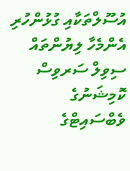އުސޫލްތަކާއި ގުޅުންހުރި އެންމެހާ ލިޔުންތައް ސިވިލް ސަރވިސް ކޮމިޝަނުގެ ވެބްސައިޓްގެ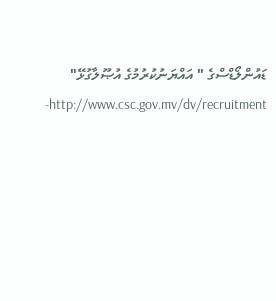ޑައުންލޯޑްސްގެ " އައްޔަނުކުރުމުގެ އުޞޫލާގުޅޭ" http://www.csc.gov.mv/dv/recruitment-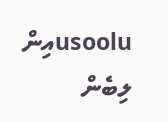usooluއިން ލިބެން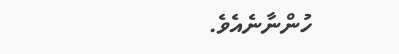ހުންނާނެއެވެ.